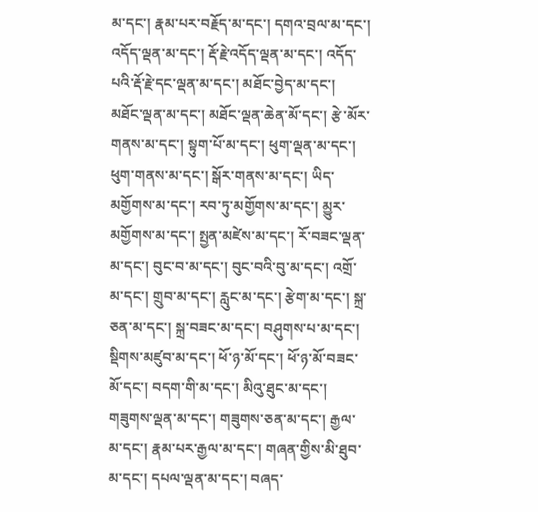མ་དང་། རྣམ་པར་བརྗོད་མ་དང་། དགའ་བྲལ་མ་དང་། འདོད་ལྡན་མ་དང་། རྡོ་རྗེ་འདོད་ལྡན་མ་དང་། འདོད་པའི་རྡོ་རྗེ་དང་ལྡན་མ་དང་། མཐོང་བྱེད་མ་དང་། མཐོང་ལྡན་མ་དང་། མཐོང་ལྡན་ཆེན་མོ་དང་། རྩེ་མོར་གནས་མ་དང་། སྟུག་པོ་མ་དང་། ཕུག་ལྡན་མ་དང་། ཕུག་གནས་མ་དང་། སྒོར་གནས་མ་དང་། ཡིད་མགྱོགས་མ་དང་། རབ་ཏུ་མགྱོགས་མ་དང་། མྱུར་མགྱོགས་མ་དང་། སྤྱན་མཛེས་མ་དང་། རོ་བཟང་ལྡན་མ་དང་། བུང་བ་མ་དང་། བུང་བའི་བུ་མ་དང་། འགྲོ་མ་དང་། གྲུབ་མ་དང་། རླུང་མ་དང་། རྩེག་མ་དང་། སྐྲ་ཅན་མ་དང་། སྐྲ་བཟང་མ་དང་། བཤུགས་པ་མ་དང་། སྡིགས་མཛུབ་མ་དང་། ཕོ་ཉ་མོ་དང་། ཕོ་ཉ་མོ་བཟང་མོ་དང་། བདག་གི་མ་དང་། མིའུ་ཐུང་མ་དང་། གཟུགས་ལྡན་མ་དང་། གཟུགས་ཅན་མ་དང་། རྒྱལ་མ་དང་། རྣམ་པར་རྒྱལ་མ་དང་། གཞན་གྱིས་མི་ཐུབ་མ་དང་། དཔལ་ལྡན་མ་དང་། བཞད་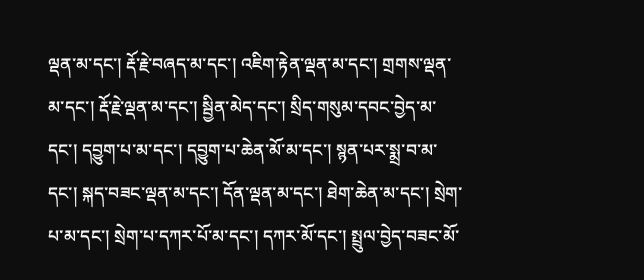ལྡན་མ་དང་། རྡོ་རྗེ་བཞད་མ་དང་། འཇིག་རྟེན་ལྡན་མ་དང་། གྲགས་ལྡན་མ་དང་། རྡོ་རྗེ་ལྡན་མ་དང་། སྦྱིན་མེད་དང་། སྲིད་གསུམ་དབང་བྱེད་མ་དང་། དབྱུག་པ་མ་དང་། དབྱུག་པ་ཆེན་མོ་མ་དང་། སྙན་པར་སྨྲ་བ་མ་དང་། སྐད་བཟང་ལྡན་མ་དང་། དོན་ལྡན་མ་དང་། ཐེག་ཆེན་མ་དང་། སྲེག་པ་མ་དང་། སྲེག་པ་དཀར་པོ་མ་དང་། དཀར་མོ་དང་། སྤྲུལ་བྱེད་བཟང་མོ་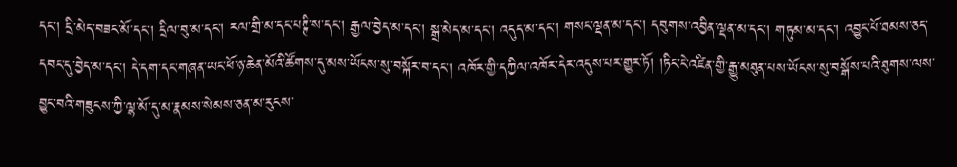དང་། དྲི་མེད་བཟང་མོ་དང་། དྲིལ་བུ་མ་དང་། རལ་གྲི་མ་དང་པཊྚི་ས་དང་། རྒྱལ་བྱེད་མ་དང་། སྒྲ་མེད་མ་དང་། འདུད་མ་དང་། གསང་ལྡན་མ་དང་། དབུགས་འབྱིན་ལྡན་མ་དང་། གཏུམ་མ་དང་། འབྱུང་པོ་ཐམས་ཅད་དབང་དུ་བྱེད་མ་དང་། དེ་དག་དང་གཞན་ཡང་ཕོ་ཉ་ཆེན་མོའི་ཚོགས་དུ་མས་ཡོངས་སུ་བསྐོར་བ་དང་། འཁོར་གྱི་དཀྱིལ་འཁོར་དེར་འདུས་པར་གྱུར་ཏོ། །ཏིང་ངེ་འཛིན་གྱི་རྒྱུ་མཐུན་པས་ཡོངས་སུ་བསྒོས་པའི་ཐུགས་ལས་བྱུང་བའི་གཟུངས་ཀྱི་ལྷ་མོ་དུ་མ་རྣམས་སེམས་ཅན་མ་རུངས་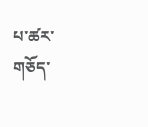པ་ཚར་གཅོད་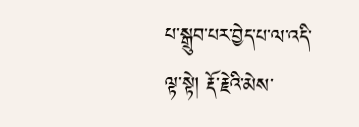པ་སྒྲུབ་པར་བྱེད་པ་ལ་འདི་ལྟ་སྟེ། རྡོ་རྗེའི་མེས་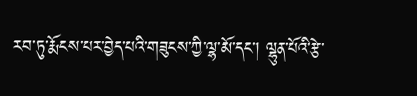རབ་ཏུ་རྨོངས་པར་བྱེད་པའི་གཟུངས་ཀྱི་ལྷ་མོ་དང་། ལྷུན་པོའི་རྩེ་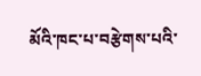མོའི་ཁང་པ་བརྩེགས་པའི་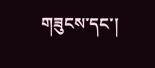གཟུངས་དང་།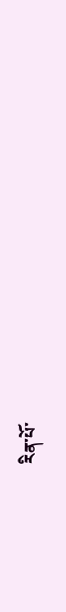རིན་པོ་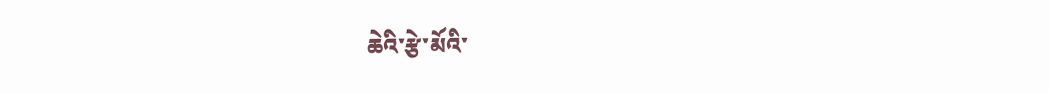ཆེའི་རྩེ་མོའི་